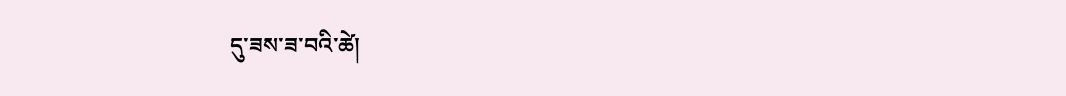དུ་ཟས་ཟ་བའི་ཚེ།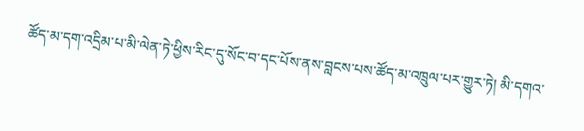ཚོད་མ་དག་འདྲིམ་པ་མི་ལེན་ཏེ་ཕྱིས་རིང་དུ་སོང་བ་དང་པོས་ནས་བླངས་པས་ཚོད་མ་འཁྲུལ་པར་གྱུར་ཏེ། མི་དགའ་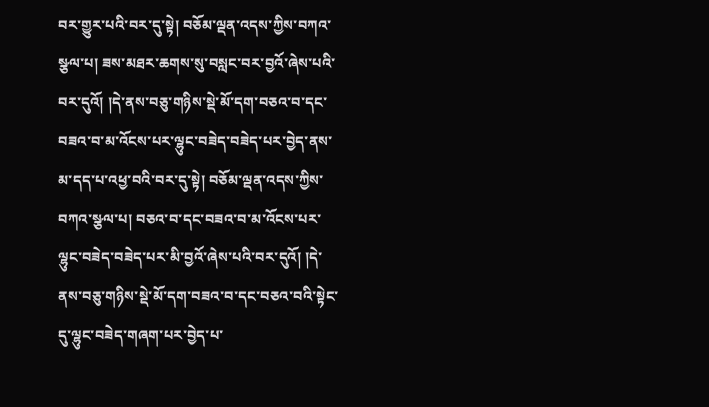བར་གྱུར་པའི་བར་དུ་སྟེ། བཅོམ་ལྡན་འདས་ཀྱིས་བཀའ་སྩལ་པ། ཟས་མཐར་ཆགས་སུ་བསླང་བར་བྱའོ་ཞེས་པའི་བར་དུའོ། །དེ་ནས་བཅུ་གཉིས་སྡེ་མོ་དག་བཅའ་བ་དང་བཟའ་བ་མ་འོངས་པར་ལྷུང་བཟེད་བཟེད་པར་བྱེད་ནས་མ་དད་པ་འཕྱ་བའི་བར་དུ་སྟེ། བཅོམ་ལྡན་འདས་ཀྱིས་བཀའ་སྩལ་པ། བཅའ་བ་དང་བཟའ་བ་མ་འོངས་པར་ལྷུང་བཟེད་བཟེད་པར་མི་བྱའོ་ཞེས་པའི་བར་དུའོ། །དེ་ནས་བཅུ་གཉིས་སྡེ་མོ་དག་བཟའ་བ་དང་བཅའ་བའི་སྟེང་དུ་ལྷུང་བཟེད་གཞག་པར་བྱེད་པ་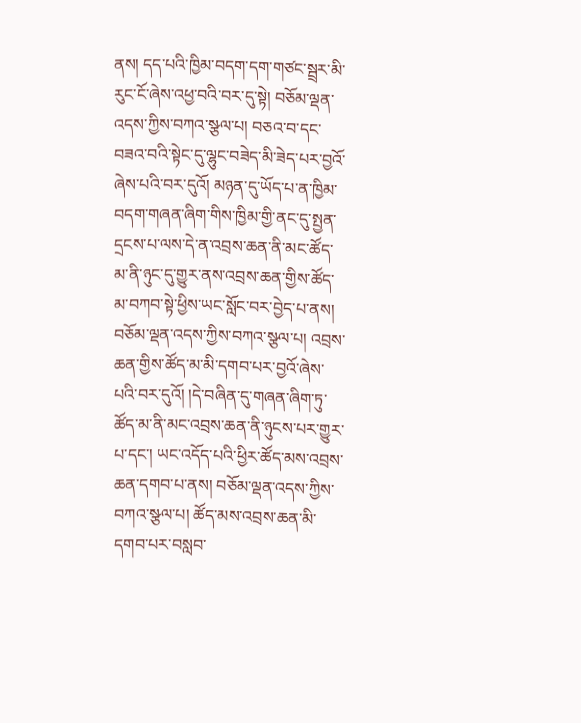ནས། དད་པའི་ཁྱིམ་བདག་དག་གཙང་སྦྲར་མི་རུང་ངོ་ཞེས་འཕྱ་བའི་བར་དུ་སྟེ། བཅོམ་ལྡན་འདས་ཀྱིས་བཀའ་སྩལ་པ། བཅའ་བ་དང་བཟའ་བའི་སྟེང་དུ་ལྷུང་བཟེད་མི་ཟེད་པར་བྱའོ་ཞེས་པའི་བར་དུའོ། མཉན་དུ་ཡོད་པ་ན་ཁྱིམ་བདག་གཞན་ཞིག་གིས་ཁྱིམ་གྱི་ནང་དུ་སྤྱན་དྲངས་པ་ལས་དེ་ན་འབྲས་ཆན་ནི་མང་ཚོད་མ་ནི་ཉུང་དུ་གྱུར་ནས་འབྲས་ཆན་གྱིས་ཚོད་མ་བཀབ་སྟེ་ཕྱིས་ཡང་སློང་བར་བྱེད་པ་ནས། བཅོམ་ལྡན་འདས་ཀྱིས་བཀའ་སྩལ་པ། འབྲས་ཆན་གྱིས་ཚོད་མ་མི་དགབ་པར་བྱའོ་ཞེས་པའི་བར་དུའོ། །དེ་བཞིན་དུ་གཞན་ཞིག་ཏུ་ཚོད་མ་ནི་མང་འབྲས་ཆན་ནི་ཉུངས་པར་གྱུར་པ་དང་། ཡང་འདོད་པའི་ཕྱིར་ཚོད་མས་འབྲས་ཆན་དགབ་པ་ནས། བཅོམ་ལྡན་འདས་ཀྱིས་བཀའ་སྩལ་པ། ཚོད་མས་འབྲས་ཆན་མི་དགབ་པར་བསླབ་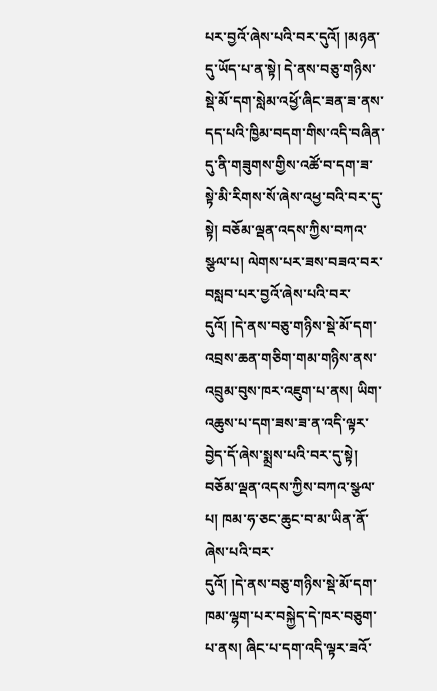པར་བྱའོ་ཞེས་པའི་བར་དུའོ། །མཉན་དུ་ཡོད་པ་ན་སྟེ། དེ་ནས་བཅུ་གཉིས་སྡེ་མོ་དག་སླེམ་འཕྱོ་ཞིང་ཟན་ཟ་ནས་དད་པའི་ཁྱིམ་བདག་གིས་འདི་བཞིན་དུ་ནི་གཟུགས་གྱིས་འཚོ་བ་དག་ཟ་སྟེ་མི་རིགས་སོ་ཞེས་འཕྱ་བའི་བར་དུ་སྟེ། བཅོམ་ལྡན་འདས་ཀྱིས་བཀའ་སྩལ་པ། ལེགས་པར་ཟས་བཟའ་བར་བསླབ་པར་བྱའོ་ཞེས་པའི་བར་དུའོ། །དེ་ནས་བཅུ་གཉིས་སྡེ་མོ་དག་འབྲས་ཆན་གཅིག་གམ་གཉིས་ནས་འབྲུམ་བུས་ཁར་འཇུག་པ་ནས། ཡིག་འཆུས་པ་དག་ཟས་ཟ་ན་འདི་ལྟར་བྱེད་དོ་ཞེས་སྨྲས་པའི་བར་དུ་སྟེ། བཅོམ་ལྡན་འདས་ཀྱིས་བཀའ་སྩལ་པ། ཁམ་ཧ་ཅང་ཆུང་བ་མ་ཡིན་ནོ་ཞེས་པའི་བར་
དུའོ། །དེ་ནས་བཅུ་གཉིས་སྡེ་མོ་དག་ཁམ་ལྷག་པར་བསྐྱེད་དེ་ཁར་བཅུག་པ་ནས། ཞིང་པ་དག་འདི་ལྟར་ཟའོ་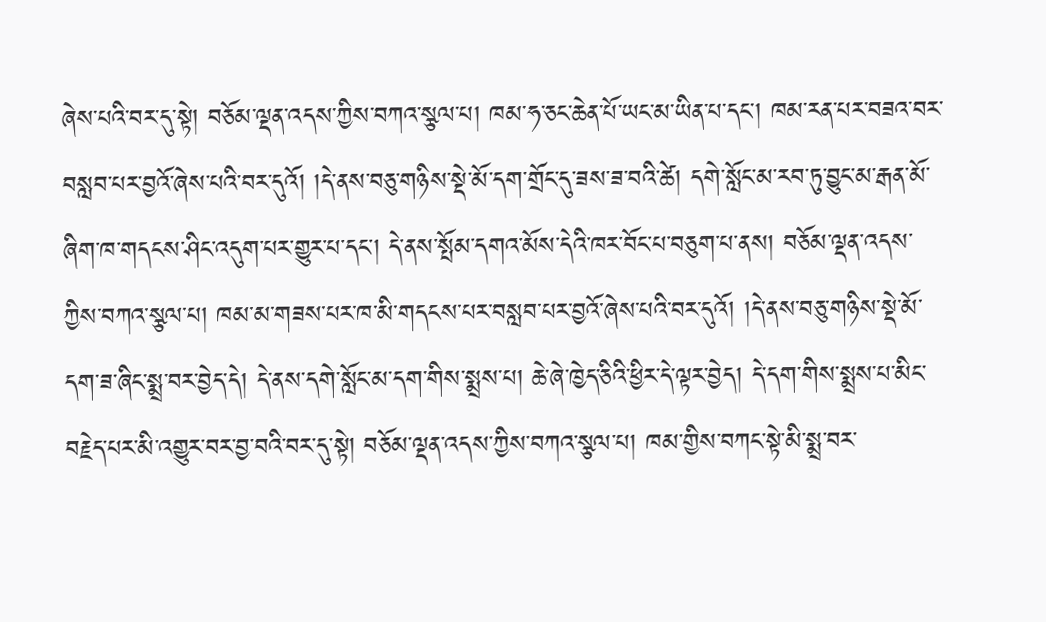ཞེས་པའི་བར་དུ་སྟེ། བཅོམ་ལྡན་འདས་ཀྱིས་བཀའ་སྩལ་པ། ཁམ་ཧ་ཅང་ཆེན་པོ་ཡང་མ་ཡིན་པ་དང་། ཁམ་རན་པར་བཟའ་བར་བསླབ་པར་བྱའོ་ཞེས་པའི་བར་དུའོ། །དེ་ནས་བཅུ་གཉིས་སྡེ་མོ་དག་གྲོང་དུ་ཟས་ཟ་བའི་ཚེ། དགེ་སློང་མ་རབ་ཏུ་བྱུང་མ་རྒན་མོ་ཞིག་ཁ་གདངས་ཤིང་འདུག་པར་གྱུར་པ་དང་། དེ་ནས་སྤོམ་དགའ་མོས་དེའི་ཁར་བོང་པ་བཅུག་པ་ནས། བཅོམ་ལྡན་འདས་ཀྱིས་བཀའ་སྩལ་པ། ཁམ་མ་གཟས་པར་ཁ་མི་གདངས་པར་བསླབ་པར་བྱའོ་ཞེས་པའི་བར་དུའོ། །དེ་ནས་བཅུ་གཉིས་སྡེ་མོ་དག་ཟ་ཞིང་སྨྲ་བར་བྱེད་དེ། དེ་ནས་དགེ་སློང་མ་དག་གིས་སྨྲས་པ། ཆེ་ཞེ་ཁྱེད་ཅིའི་ཕྱིར་དེ་ལྟར་བྱེད། དེ་དག་གིས་སྨྲས་པ་མིང་བརྗེད་པར་མི་འགྱུར་བར་བྱ་བའི་བར་དུ་སྟེ། བཅོམ་ལྡན་འདས་ཀྱིས་བཀའ་སྩལ་པ། ཁམ་གྱིས་བཀང་སྟེ་མི་སྨྲ་བར་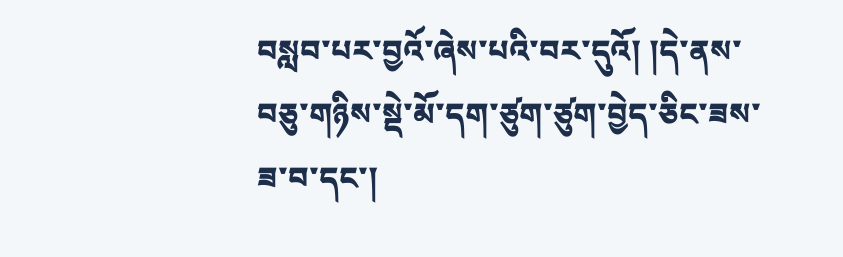བསླབ་པར་བྱའོ་ཞེས་པའི་བར་དུའོ། །དེ་ནས་བཅུ་གཉིས་སྡེ་མོ་དག་ཙུག་ཙུག་བྱེད་ཅིང་ཟས་ཟ་བ་དང་།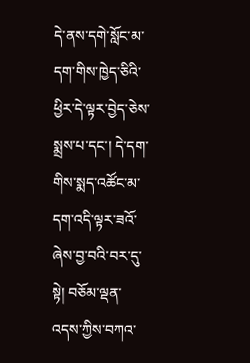དེ་ནས་དགེ་སློང་མ་དག་གིས་ཁྱེད་ཅིའི་ཕྱིར་དེ་ལྟར་བྱེད་ཅེས་སྨྲས་པ་དང་། དེ་དག་གིས་སྨད་འཚོང་མ་དག་འདི་ལྟར་ཟའོ་ཞེས་བྱ་བའི་བར་དུ་སྟེ། བཅོམ་ལྡན་འདས་ཀྱིས་བཀའ་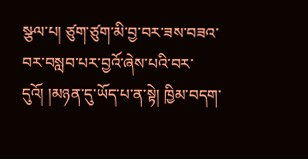སྩལ་པ། ཙུག་ཙུག་མི་བྱ་བར་ཟས་བཟའ་བར་བསླབ་པར་བྱའོ་ཞེས་པའི་བར་དུའོ། །མཉན་དུ་ཡོད་པ་ན་སྟེ། ཁྱིམ་བདག་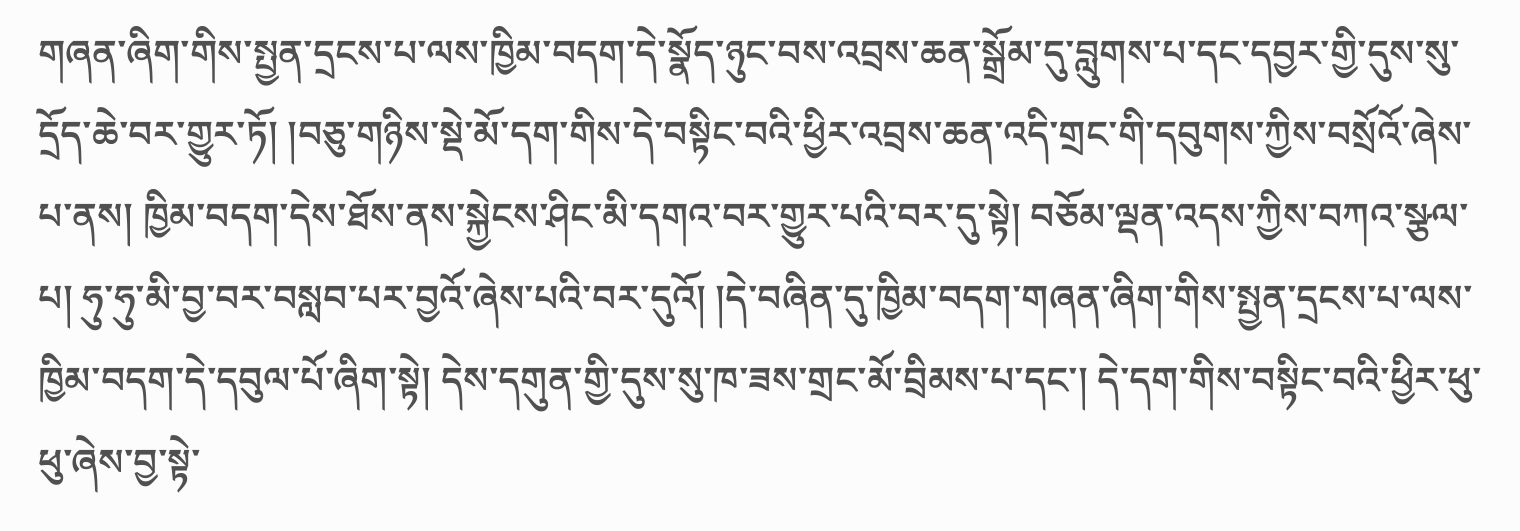གཞན་ཞིག་གིས་སྤྱན་དྲངས་པ་ལས་ཁྱིམ་བདག་དེ་སྣོད་ཉུང་བས་འབྲས་ཆན་སྒྲོམ་དུ་བླུགས་པ་དང་དབྱར་གྱི་དུས་སུ་དྲོད་ཆེ་བར་གྱུར་ཏོ། །བཅུ་གཉིས་སྡེ་མོ་དག་གིས་དེ་བསྟིང་བའི་ཕྱིར་འབྲས་ཆན་འདི་གྲང་གི་དབུགས་ཀྱིས་བསྲོའོ་ཞེས་པ་ནས། ཁྱིམ་བདག་དེས་ཐོས་ནས་སྐྱེངས་ཤིང་མི་དགའ་བར་གྱུར་པའི་བར་དུ་སྟེ། བཅོམ་ལྡན་འདས་ཀྱིས་བཀའ་སྩལ་པ། ཧུ་ཧུ་མི་བྱ་བར་བསླབ་པར་བྱའོ་ཞེས་པའི་བར་དུའོ། །དེ་བཞིན་དུ་ཁྱིམ་བདག་གཞན་ཞིག་གིས་སྤྱན་དྲངས་པ་ལས་ཁྱིམ་བདག་དེ་དབུལ་པོ་ཞིག་སྟེ། དེས་དགུན་གྱི་དུས་སུ་ཁ་ཟས་གྲང་མོ་བྲིམས་པ་དང་། དེ་དག་གིས་བསྟིང་བའི་ཕྱིར་ཕུ་ཕུ་ཞེས་བྱ་སྟེ་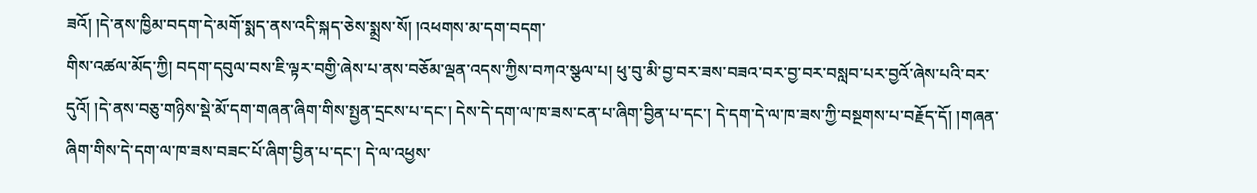ཟའོ། །དེ་ནས་ཁྱིམ་བདག་དེ་མགོ་སྨད་ནས་འདི་སྐད་ཅེས་སྨྲས་སོ། །འཕགས་མ་དག་བདག་
གིས་འཚལ་མོད་ཀྱི། བདག་དབུལ་བས་ཇི་ལྟར་བགྱི་ཞེས་པ་ནས་བཅོམ་ལྡན་འདས་ཀྱིས་བཀའ་སྩལ་པ། ཕུ་བུ་མི་བྱ་བར་ཟས་བཟའ་བར་བྱ་བར་བསླབ་པར་བྱའོ་ཞེས་པའི་བར་དུའོ། །དེ་ནས་བཅུ་གཉིས་སྡེ་མོ་དག་གཞན་ཞིག་གིས་སྤྱན་དྲངས་པ་དང་། དེས་དེ་དག་ལ་ཁ་ཟས་ངན་པ་ཞིག་བྱིན་པ་དང་། དེ་དག་དེ་ལ་ཁ་ཟས་ཀྱི་བསྔགས་པ་བརྗོད་དོ། །གཞན་ཞིག་གིས་དེ་དག་ལ་ཁ་ཟས་བཟང་པོ་ཞིག་བྱིན་པ་དང་། དེ་ལ་འཕྱས་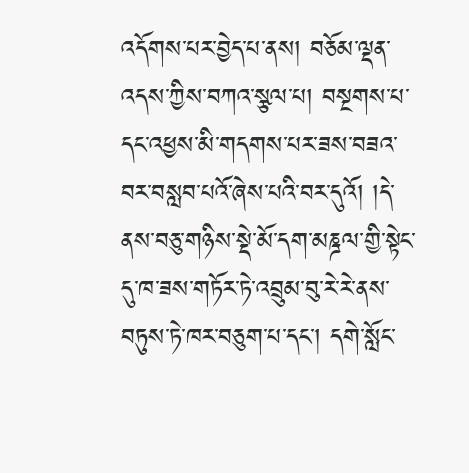འདོགས་པར་བྱེད་པ་ནས། བཅོམ་ལྡན་འདས་ཀྱིས་བཀའ་སྩལ་པ། བསྔགས་པ་དང་འཕྱས་མི་གདགས་པར་ཟས་བཟའ་བར་བསླབ་པའོ་ཞེས་པའི་བར་དུའོ། །དེ་ནས་བཅུ་གཉིས་སྡེ་མོ་དག་མཎྜལ་གྱི་སྟེང་དུ་ཁ་ཟས་གཏོར་ཏེ་འབྲུམ་བུ་རེ་རེ་ནས་བཏུས་ཏེ་ཁར་བཅུག་པ་དང་། དགེ་སློང་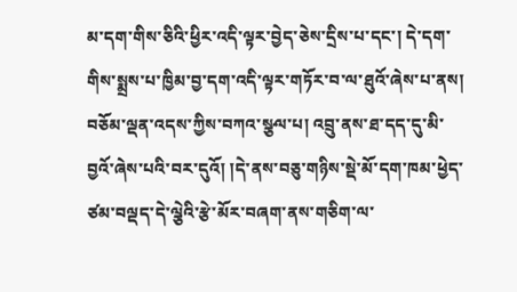མ་དག་གིས་ཅིའི་ཕྱིར་འདི་ལྟར་བྱེད་ཅེས་དྲིས་པ་དང་། དེ་དག་གིས་སྨྲས་པ་ཁྱིམ་བྱ་དག་འདི་ལྟར་གཏོར་བ་ལ་ཐུའོ་ཞེས་པ་ནས། བཅོམ་ལྡན་འདས་ཀྱིས་བཀའ་སྩལ་པ། འབྲུ་ནས་ཐ་དད་དུ་མི་བྱའོ་ཞེས་པའི་བར་དུའོ། །དེ་ནས་བཅུ་གཉིས་སྡེ་མོ་དག་ཁམ་ཕྱེད་ཙམ་བལྡད་དེ་ལྕེའི་རྩེ་མོར་བཞག་ནས་གཅིག་ལ་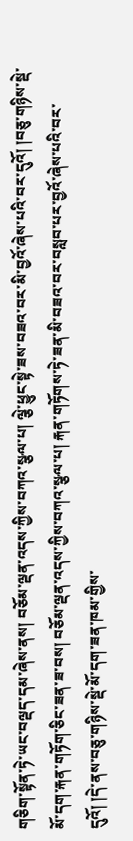གཅིག་སྟོན་ཏེ་ཡང་བལྡད་དམ་ཞེས་ནས། བཅོམ་ལྡན་འདས་ཀྱིས་བཀའ་སྩལ་པ། ལྕེ་ཕྱུང་སྟེ་ཟས་བཟའ་བར་མི་བྱའོ་ཞེས་པའི་བར་དུའོ། །བཅུ་གཉིས་སྡེ་མོ་དག་རྐན་གཏོག་ཅིང་ཟན་ཟ་བས། བཅོམ་ལྡན་འདས་ཀྱིས་བཀའ་སྩལ་པ། རྐན་གཏོགས་ཏེ་ཟན་མི་བཟའ་བར་བསླབ་པར་བྱའོ་ཞེས་པའི་བར་དུའོ། །དེ་ནས་བཅུ་གཉིས་སྡེ་མོ་དག་ཟན་ཁམ་གྱིས་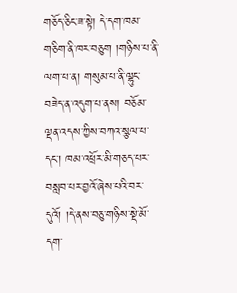གཅོད་ཅིང་ཟ་སྟེ། དེ་དག་ཁམ་གཅིག་ནི་ཁར་བཅུག །གཉིས་པ་ནི་ལག་པ་ན། གསུམ་པ་ནི་ལྷུང་བཟེད་ན་འདུག་པ་ནས། བཅོམ་ལྡན་འདས་ཀྱིས་བཀའ་སྩལ་པ་དང་། ཁམ་འཕྲོར་མི་གཅད་པར་བསླབ་པར་བྱའོ་ཞེས་པའི་བར་དུའོ། །དེ་ནས་བཅུ་གཉིས་སྡེ་མོ་དག་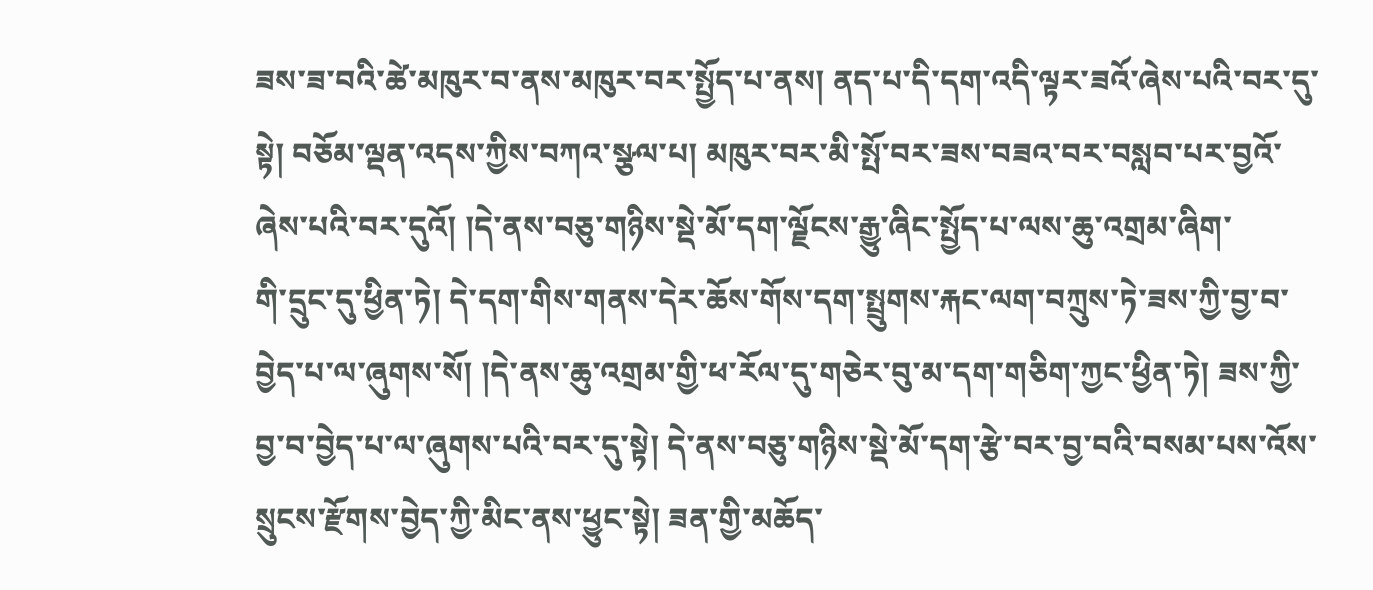ཟས་ཟ་བའི་ཚེ་མཁུར་བ་ནས་མཁུར་བར་སྤྱོད་པ་ནས། ནད་པ་དི་དག་འདི་ལྟར་ཟའོ་ཞེས་པའི་བར་དུ་སྟེ། བཅོམ་ལྡན་འདས་ཀྱིས་བཀའ་སྩལ་པ། མཁུར་བར་མི་སྤོ་བར་ཟས་བཟའ་བར་བསླབ་པར་བྱའོ་ཞེས་པའི་བར་དུའོ། །དེ་ནས་བཅུ་གཉིས་སྡེ་མོ་དག་ལྗོངས་རྒྱུ་ཞིང་སྤྱོད་པ་ལས་ཆུ་འགྲམ་ཞིག་
གི་དྲུང་དུ་ཕྱིན་ཏེ། དེ་དག་གིས་གནས་དེར་ཆོས་གོས་དག་སྤྲུགས་རྐང་ལག་བཀྲུས་ཏེ་ཟས་ཀྱི་བྱ་བ་བྱེད་པ་ལ་ཞུགས་སོ། །དེ་ནས་ཆུ་འགྲམ་གྱི་ཕ་རོལ་དུ་གཅེར་བུ་མ་དག་གཅིག་ཀྱང་ཕྱིན་ཏེ། ཟས་ཀྱི་བྱ་བ་བྱེད་པ་ལ་ཞུགས་པའི་བར་དུ་སྟེ། དེ་ནས་བཅུ་གཉིས་སྡེ་མོ་དག་རྩེ་བར་བྱ་བའི་བསམ་པས་འོས་སྲུངས་རྫོགས་བྱེད་ཀྱི་མིང་ནས་ཕྱུང་སྟེ། ཟན་གྱི་མཆོད་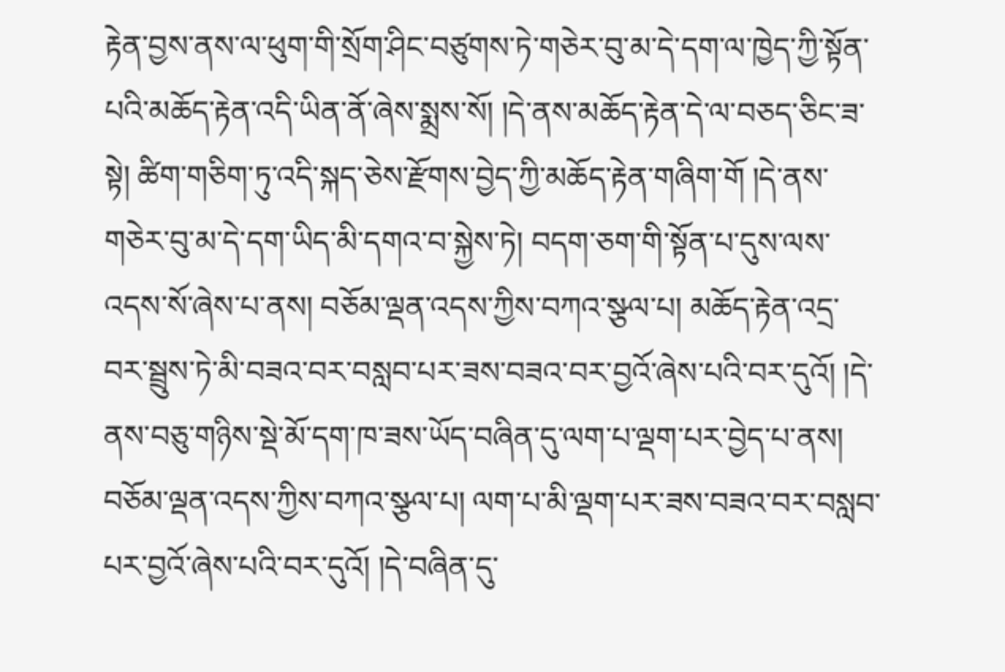རྟེན་བྱས་ནས་ལ་ཕུག་གི་སྲོག་ཤིང་བཙུགས་ཏེ་གཅེར་བུ་མ་དེ་དག་ལ་ཁྱེད་ཀྱི་སྟོན་པའི་མཆོད་རྟེན་འདི་ཡིན་ནོ་ཞེས་སྨྲས་སོ། །དེ་ནས་མཆོད་རྟེན་དེ་ལ་བཅད་ཅིང་ཟ་སྟེ། ཚིག་གཅིག་ཏུ་འདི་སྐད་ཅེས་རྫོགས་བྱེད་ཀྱི་མཆོད་རྟེན་གཞིག་གོ །དེ་ནས་གཅེར་བུ་མ་དེ་དག་ཡིད་མི་དགའ་བ་སྐྱེས་ཏེ། བདག་ཅག་གི་སྟོན་པ་དུས་ལས་འདས་སོ་ཞེས་པ་ནས། བཅོམ་ལྡན་འདས་ཀྱིས་བཀའ་སྩལ་པ། མཆོད་རྟེན་འདྲ་བར་སྦྲུས་ཏེ་མི་བཟའ་བར་བསླབ་པར་ཟས་བཟའ་བར་བྱའོ་ཞེས་པའི་བར་དུའོ། །དེ་ནས་བཅུ་གཉིས་སྡེ་མོ་དག་ཁ་ཟས་ཡོད་བཞིན་དུ་ལག་པ་ལྡག་པར་བྱེད་པ་ནས། བཅོམ་ལྡན་འདས་ཀྱིས་བཀའ་སྩལ་པ། ལག་པ་མི་ལྡག་པར་ཟས་བཟའ་བར་བསླབ་པར་བྱའོ་ཞེས་པའི་བར་དུའོ། །དེ་བཞིན་དུ་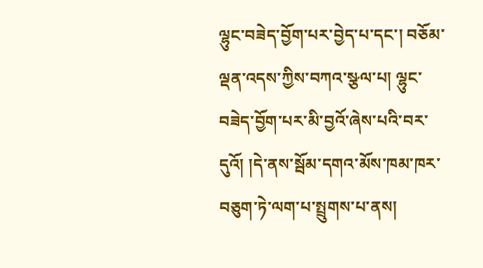ལྷུང་བཟེད་བྱོག་པར་བྱེད་པ་དང་། བཅོམ་ལྡན་འདས་ཀྱིས་བཀའ་སྩལ་པ། ལྷུང་བཟེད་བྱོག་པར་མི་བྱའོ་ཞེས་པའི་བར་དུའོ། །དེ་ནས་སྦོམ་དགའ་མོས་ཁམ་ཁར་བཅུག་ཏེ་ལག་པ་སྤྲུགས་པ་ནས།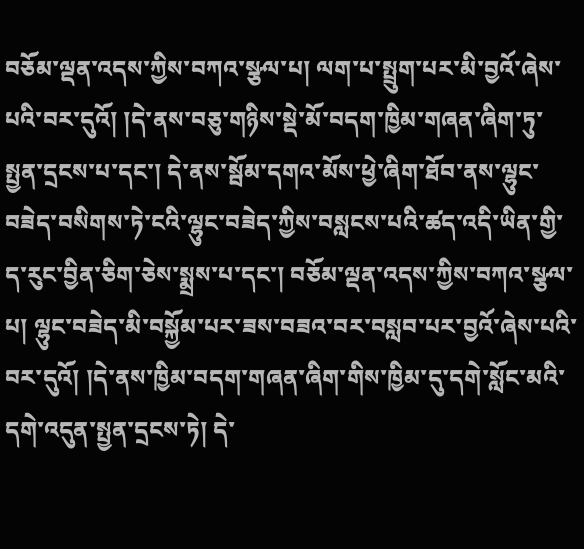བཅོམ་ལྡན་འདས་ཀྱིས་བཀའ་སྩལ་པ། ལག་པ་སྤྲུག་པར་མི་བྱའོ་ཞེས་པའི་བར་དུའོ། །དེ་ནས་བཅུ་གཉིས་སྡེ་མོ་བདག་ཁྱིམ་གཞན་ཞིག་ཏུ་སྤྱན་དྲངས་པ་དང་། དེ་ནས་སྦོམ་དགའ་མོས་ཕྱེ་ཞིག་ཐོབ་ནས་ལྷུང་བཟེད་བསིགས་ཏེ་ངའི་ལྷུང་བཟེད་ཀྱིས་བསླངས་པའི་ཚད་འདི་ཡིན་གྱི་ད་རུང་བྱིན་ཅིག་ཅེས་སྨྲས་པ་དང་། བཅོམ་ལྡན་འདས་ཀྱིས་བཀའ་སྩལ་པ། ལྷུང་བཟེད་མི་བསྐྱོམ་པར་ཟས་བཟའ་བར་བསླབ་པར་བྱའོ་ཞེས་པའི་བར་དུའོ། །དེ་ནས་ཁྱིམ་བདག་གཞན་ཞིག་གིས་ཁྱིམ་དུ་དགེ་སློང་མའི་དགེ་འདུན་སྤྱན་དྲངས་ཏེ། དེ་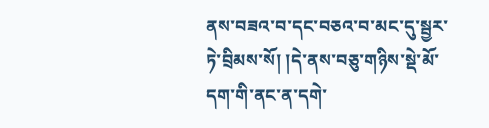ནས་བཟའ་བ་དང་བཅའ་བ་མང་དུ་སྦྱར་ཏེ་བྲིམས་སོ། །དེ་ནས་བཅུ་གཉིས་སྡེ་མོ་དག་གི་ནང་ན་དགེ་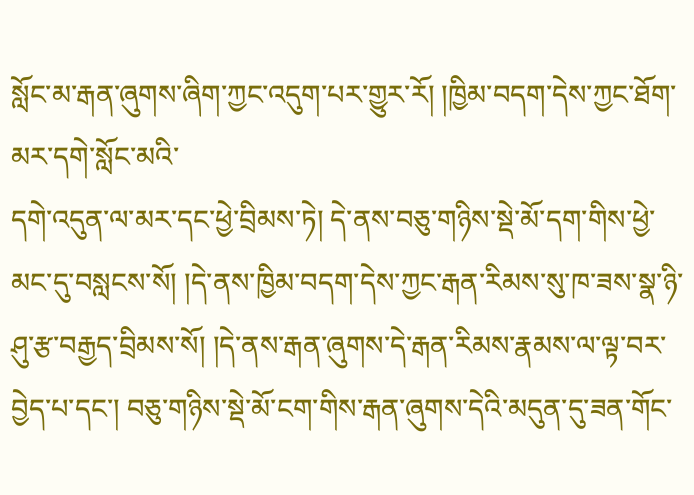སློང་མ་རྒན་ཞུགས་ཞིག་ཀྱང་འདུག་པར་གྱུར་རོ། །ཁྱིམ་བདག་དེས་ཀྱང་ཐོག་མར་དགེ་སློང་མའི་
དགེ་འདུན་ལ་མར་དང་ཕྱེ་བྲིམས་ཏེ། དེ་ནས་བཅུ་གཉིས་སྡེ་མོ་དག་གིས་ཕྱེ་མང་དུ་བསླངས་སོ། །དེ་ནས་ཁྱིམ་བདག་དེས་ཀྱང་རྒན་རིམས་སུ་ཁ་ཟས་སྣ་ཉི་ཤུ་རྩ་བརྒྱད་བྲིམས་སོ། །དེ་ནས་རྒན་ཞུགས་དེ་རྒན་རིམས་རྣམས་ལ་ལྟ་བར་བྱེད་པ་དང་། བཅུ་གཉིས་སྡེ་མོ་ངག་གིས་རྒན་ཞུགས་དེའི་མདུན་དུ་ཟན་གོང་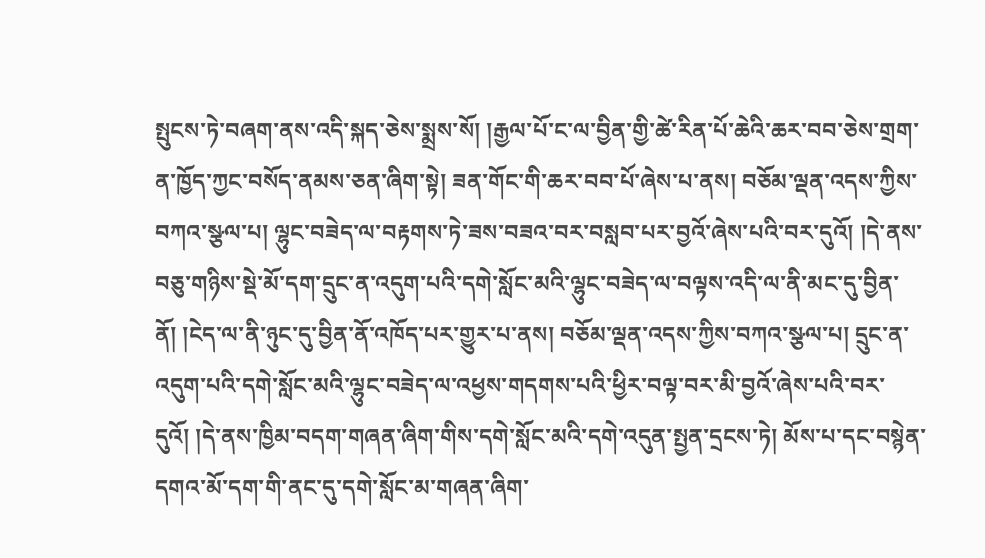སྤུངས་ཏེ་བཞག་ནས་འདི་སྐད་ཅེས་སྨྲས་སོ། །རྒྱལ་པོ་ང་ལ་བྱིན་གྱི་ཚེ་རིན་པོ་ཆེའི་ཆར་བབ་ཅེས་གྲག་ན་ཁྱོད་ཀྱང་བསོད་ནམས་ཅན་ཞིག་སྟེ། ཟན་གོང་གི་ཆར་བབ་པོ་ཞེས་པ་ནས། བཅོམ་ལྡན་འདས་ཀྱིས་བཀའ་སྩལ་པ། ལྷུང་བཟེད་ལ་བརྟགས་ཏེ་ཟས་བཟའ་བར་བསླབ་པར་བྱའོ་ཞེས་པའི་བར་དུའོ། །དེ་ནས་བཅུ་གཉིས་སྡེ་མོ་དག་དྲུང་ན་འདུག་པའི་དགེ་སློང་མའི་ལྷུང་བཟེད་ལ་བལྟས་འདི་ལ་ནི་མང་དུ་བྱིན་ནོ། །ངེད་ལ་ནི་ཉུང་དུ་བྱིན་ནོ་འཁོད་པར་གྱུར་པ་ནས། བཅོམ་ལྡན་འདས་ཀྱིས་བཀའ་སྩལ་པ། དྲུང་ན་འདུག་པའི་དགེ་སློང་མའི་ལྷུང་བཟེད་ལ་འཕྱས་གདགས་པའི་ཕྱིར་བལྟ་བར་མི་བྱའོ་ཞེས་པའི་བར་དུའོ། །དེ་ནས་ཁྱིམ་བདག་གཞན་ཞིག་གིས་དགེ་སློང་མའི་དགེ་འདུན་སྤྱན་དྲངས་ཏེ། མོས་པ་དང་བསྙེན་དགའ་མོ་དག་གི་ནང་དུ་དགེ་སློང་མ་གཞན་ཞིག་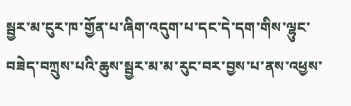སྦྱར་མ་ངུར་ཁ་གྱོན་པ་ཞིག་འདུག་པ་དང་དེ་དག་གིས་ལྷུང་བཟེད་བཀྲུས་པའི་ཆུས་སྦྱར་མ་མ་རུང་བར་བྱས་པ་ནས་འཕྱས་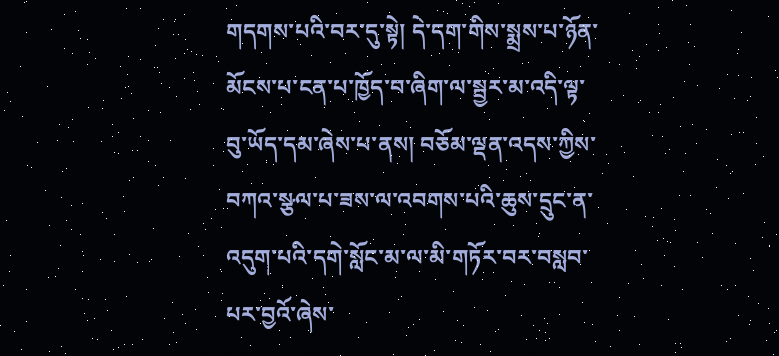གདགས་པའི་བར་དུ་སྟེ། དེ་དག་གིས་སྨྲས་པ་ཉོན་མོངས་པ་ངན་པ་ཁྱོད་བ་ཞིག་ལ་སྦྱར་མ་འདི་ལྟ་བུ་ཡོད་དམ་ཞེས་པ་ནས། བཅོམ་ལྡན་འདས་ཀྱིས་བཀའ་སྩལ་པ་ཟས་ལ་འབགས་པའི་ཆུས་དྲུང་ན་འདུག་པའི་དགེ་སློང་མ་ལ་མི་གཏོར་བར་བསླབ་པར་བྱའོ་ཞེས་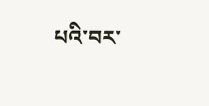པའི་བར་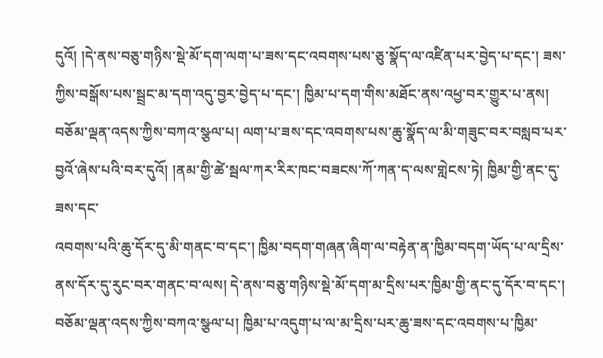དུའོ། །དེ་ནས་བཅུ་གཉིས་སྡེ་མོ་དག་ལག་པ་ཟས་དང་འབགས་པས་ཅུ་སྣོད་ལ་འཛིན་པར་བྱེད་པ་དང་། ཟས་ཀྱིས་བསྒོས་པས་སྦྲང་མ་དག་འདུ་བྱར་བྱེད་པ་དང་། ཁྱིམ་པ་དག་གིས་མཐོང་ནས་འཕྱ་བར་གྱུར་པ་ནས། བཅོམ་ལྡན་འདས་ཀྱིས་བཀའ་སྩལ་པ། ལག་པ་ཟས་དང་འབགས་པས་ཆུ་སྣོད་ལ་མི་གཟུང་བར་བསླབ་པར་བྱའོ་ཞེས་པའི་བར་དུའོ། །ནམ་གྱི་ཚེ་སྦལ་ཀར་རིར་ཁང་བཟངས་ཀོ་ཀན་ད་ལས་གླེངས་ཏེ། ཁྱིམ་གྱི་ནང་དུ་ཟས་དང་
འབགས་པའི་ཆུ་དོར་དུ་མི་གནང་བ་དང་། ཁྱིམ་བདག་གཞན་ཞིག་ལ་བརྟེན་ན་ཁྱིམ་བདག་ཡོད་པ་ལ་དྲིས་ནས་དོར་དུ་རུང་བར་གནང་བ་ལས། དེ་ནས་བཅུ་གཉིས་སྡེ་མོ་དག་མ་དྲིས་པར་ཁྱིམ་གྱི་ནང་དུ་དོར་བ་དང་། བཅོམ་ལྡན་འདས་ཀྱིས་བཀའ་སྩལ་པ། ཁྱིམ་པ་འདུག་པ་ལ་མ་དྲིས་པར་ཆུ་ཟས་དང་འབགས་པ་ཁྱིམ་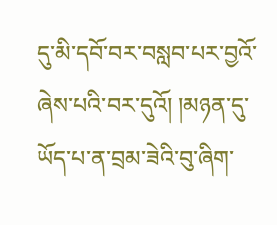དུ་མི་དབོ་བར་བསླབ་པར་བྱའོ་ཞེས་པའི་བར་དུའོ། །མཉན་དུ་ཡོད་པ་ན་བྲམ་ཟེའི་བུ་ཞིག་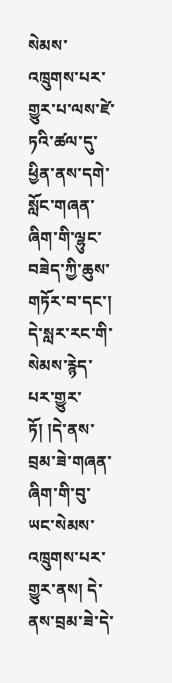སེམས་འཁྲུགས་པར་གྱུར་པ་ལས་ཛེ་ཏའི་ཚལ་དུ་ཕྱིན་ནས་དགེ་སློང་གཞན་ཞིག་གི་ལྷུང་བཟེད་ཀྱི་ཆུས་གཏོར་བ་དང་། དེ་སླར་རང་གི་སེམས་རྙེད་པར་གྱུར་ཏོ། །དེ་ནས་བྲམ་ཟེ་གཞན་ཞིག་གི་བུ་ཡང་སེམས་འཁྲུགས་པར་གྱུར་ནས། དེ་ནས་བྲམ་ཟེ་དེ་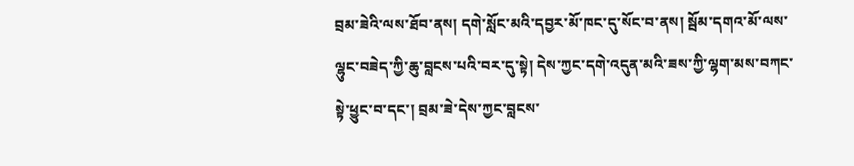བྲམ་ཟེའི་ལས་ཐོབ་ནས། དགེ་སློང་མའི་དབྱར་མོ་ཁང་དུ་སོང་བ་ནས། སྦོམ་དགའ་མོ་ལས་ལྷུང་བཟེད་ཀྱི་ཆུ་བླངས་པའི་བར་དུ་སྟེ། དེས་ཀྱང་དགེ་འདུན་མའི་ཟས་ཀྱི་ལྷག་མས་བཀང་སྟེ་ཕྱུང་བ་དང་། བྲམ་ཟེ་དེས་ཀྱང་བླངས་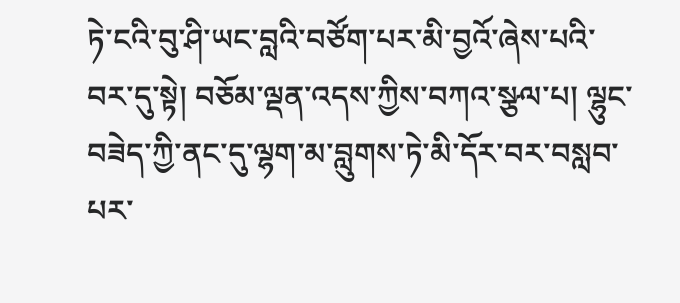ཏེ་ངའི་བུ་ཤི་ཡང་བླའི་བཙོག་པར་མི་བྱའོ་ཞེས་པའི་བར་དུ་སྟེ། བཅོམ་ལྡན་འདས་ཀྱིས་བཀའ་སྩལ་པ། ལྷུང་བཟེད་ཀྱི་ནང་དུ་ལྷག་མ་བླུགས་ཏེ་མི་དོར་བར་བསླབ་པར་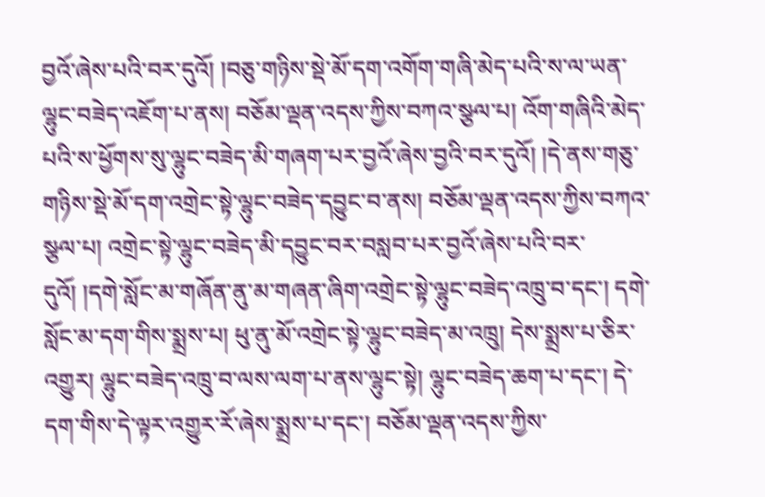བྱའོ་ཞེས་པའི་བར་དུའོ། །བཅུ་གཉིས་སྡེ་མོ་དག་འགོག་གཞི་མེད་པའི་ས་ལ་ཡན་ལྷུང་བཟེད་འཇོག་པ་ནས། བཅོམ་ལྡན་འདས་ཀྱིས་བཀའ་སྩལ་པ། འོག་གཞིའི་མེད་པའི་ས་ཕྱོགས་སུ་ལྷུང་བཟེད་མི་གཞག་པར་བྱའོ་ཞེས་བྱའི་བར་དུའོ། །དེ་ནས་གཅུ་གཉིས་སྡེ་མོ་དག་འགྲེང་སྟེ་ལྷུང་བཟེད་དབྱུང་བ་ནས། བཅོམ་ལྡན་འདས་ཀྱིས་བཀའ་སྩལ་པ། འགྲེང་སྟེ་ལྷུང་བཟེད་མི་དབྱུང་བར་བསླབ་པར་བྱའོ་ཞེས་པའི་བར་དུའོ། །དགེ་སློང་མ་གཞོན་ནུ་མ་གཞན་ཞིག་འགྲེང་སྟེ་ལྷུང་བཟེད་འཁྲུ་བ་དང་། དགེ་སློང་མ་དག་གིས་སྨྲས་པ། ཕུ་ནུ་མོ་འགྲེང་སྟེ་ལྷུང་བཟེད་མ་འཁྲུ། དེས་སྨྲས་པ་ཅིར་འགྱུར། ལྷུང་བཟེད་འཁྲུ་བ་ལས་ལག་པ་ནས་ལྷུང་སྟེ། ལྷུང་བཟེད་ཆག་པ་དང་། དེ་དག་གིས་དེ་ལྟར་འགྱུར་རོ་ཞེས་སྨྲས་པ་དང་། བཅོམ་ལྡན་འདས་ཀྱིས་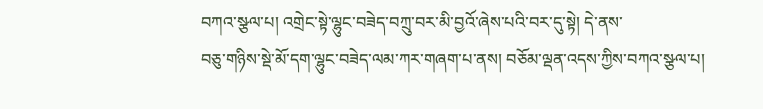བཀའ་སྩལ་པ། འགྲེང་སྟེ་ལྷུང་བཟེད་བཀྲུ་བར་མི་བྱའོ་ཞེས་པའི་བར་དུ་སྟེ། དེ་ནས་
བཅུ་གཉིས་སྡེ་མོ་དག་ལྷུང་བཟེད་ལམ་ཀར་གཞག་པ་ནས། བཅོམ་ལྡན་འདས་ཀྱིས་བཀའ་སྩལ་པ།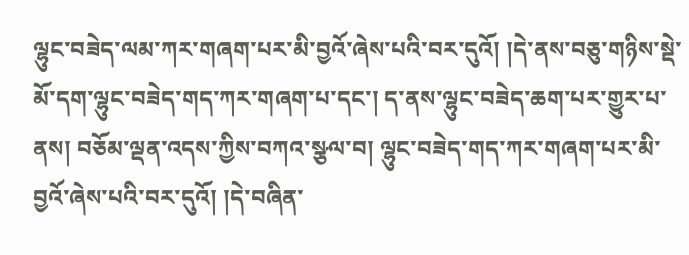ལྷུང་བཟེད་ལམ་ཀར་གཞག་པར་མི་བྱའོ་ཞེས་པའི་བར་དུའོ། །དེ་ནས་བཅུ་གཉིས་སྡེ་མོ་དག་ལྷུང་བཟེད་གད་ཀར་གཞག་པ་དང་། ད་ནས་ལྷུང་བཟེད་ཆག་པར་གྱུར་པ་ནས། བཅོམ་ལྡན་འདས་ཀྱིས་བཀའ་སྩལ་བ། ལྷུང་བཟེད་གད་ཀར་གཞག་པར་མི་བྱའོ་ཞེས་པའི་བར་དུའོ། །དེ་བཞིན་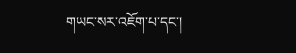གཡང་སར་འཇོག་པ་དང་།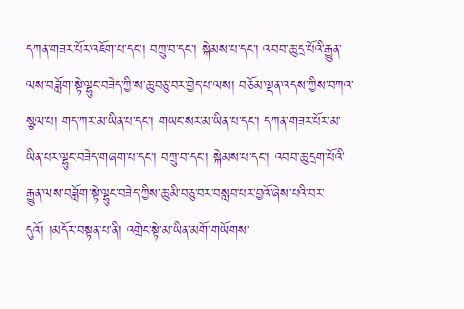དཀན་གཟར་པོར་འཇོག་པ་དང་། བཀྲུ་བ་དང་། སྐེམས་པ་དང་། འབབ་ཆུ་དྲ་པོའི་རྒྱུན་ལས་བཟློག་སྟེ་ལྷུང་བཟེད་ཀྱི་ས་ཆུ་བཅུ་བར་བྱེད་པ་ལས། བཅོམ་ལྡན་འདས་ཀྱིས་བཀའ་སྩལ་པ། གད་ཀར་མ་ཡིན་པ་དང་། གཡང་སར་མ་ཡིན་པ་དང་། དཀན་གཟར་པོར་མ་ཡིན་པར་ལྷུང་བཟེད་གཞག་པ་དང་། བཀྲུ་བ་དང་། སྐེམས་པ་དང་། འབབ་ཆུ་དྲག་པོའི་རྒྱུན་ལས་བཟློག་སྟེ་ལྷུང་བཟེད་ཀྱིས་ཆུ་མི་བཅུ་བར་བསླབ་པར་བྱའོ་ཞེས་པའི་བར་དུའོ། །མདོར་བསྟན་པ་ནི། འགྲེང་སྟེ་མ་ཡིན་མགོ་གཡོགས་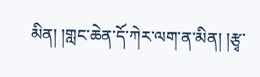མིན། །གླང་ཆེན་དོ་ཀེར་ལག་ན་མིན། །རྩྭ་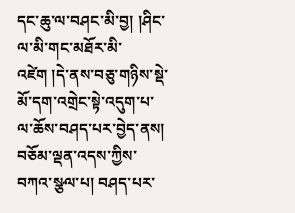དང་ཆུ་ལ་བཤང་མི་བྱ། །ཤིང་ལ་མི་གང་མཐོར་མི་འཛེག །དེ་ནས་བཅུ་གཉིས་སྡེ་མོ་དག་འགྲེང་སྟེ་འདུག་པ་ལ་ཆོས་བཤད་པར་བྱེད་ནས། བཅོམ་ལྡན་འདས་ཀྱིས་བཀའ་སྩལ་པ། བཤད་པར་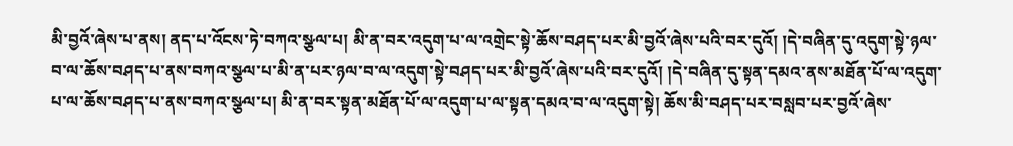མི་བྱའོ་ཞེས་པ་ནས། ནད་པ་འོངས་ཏེ་བཀའ་སྩལ་པ། མི་ན་བར་འདུག་པ་ལ་འགྲེང་སྟེ་ཆོས་བཤད་པར་མི་བྱའོ་ཞེས་པའི་བར་དུའོ། །དེ་བཞིན་དུ་འདུག་སྟེ་ཉལ་བ་ལ་ཆོས་བཤད་པ་ནས་བཀའ་སྩལ་པ་མི་ན་པར་ཉལ་བ་ལ་འདུག་སྟེ་བཤད་པར་མི་བྱའོ་ཞེས་པའི་བར་དུའོ། །དེ་བཞིན་དུ་སྟན་དམའ་ནས་མཐོན་པོ་ལ་འདུག་པ་ལ་ཆོས་བཤད་པ་ནས་བཀའ་སྩལ་པ། མི་ན་བར་སྟན་མཐོན་པོ་ལ་འདུག་པ་ལ་སྟན་དམའ་བ་ལ་འདུག་སྟེ། ཆོས་མི་བཤད་པར་བསླབ་པར་བྱའོ་ཞེས་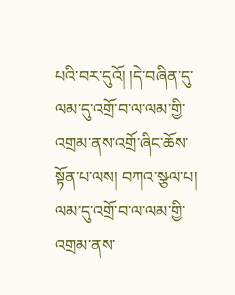པའི་བར་དུའོ། །དེ་བཞིན་དུ་ལམ་དུ་འགྲོ་བ་ལ་ལམ་གྱི་འགྲམ་ནས་འགྲོ་ཞིང་ཆོས་སྟོན་པ་ལས། བཀའ་སྩལ་པ། ལམ་དུ་འགྲོ་བ་ལ་ལམ་གྱི་འགྲམ་ནས་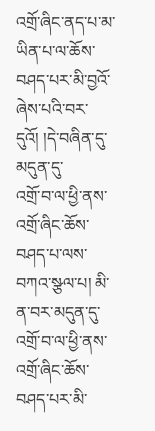འགྲོ་ཞིང་ནད་པ་མ་ཡིན་པ་ལ་ཆོས་བཤད་པར་མི་བྱའོ་ཞེས་པའི་བར་དུའོ། །དེ་བཞིན་དུ་མདུན་དུ་
འགྲོ་བ་ལ་ཕྱི་ནས་འགྲོ་ཞིང་ཆོས་བཤད་པ་ལས་བཀའ་སྩལ་པ། མི་ན་བར་མདུན་དུ་འགྲོ་བ་ལ་ཕྱི་ནས་འགྲོ་ཞིང་ཆོས་བཤད་པར་མི་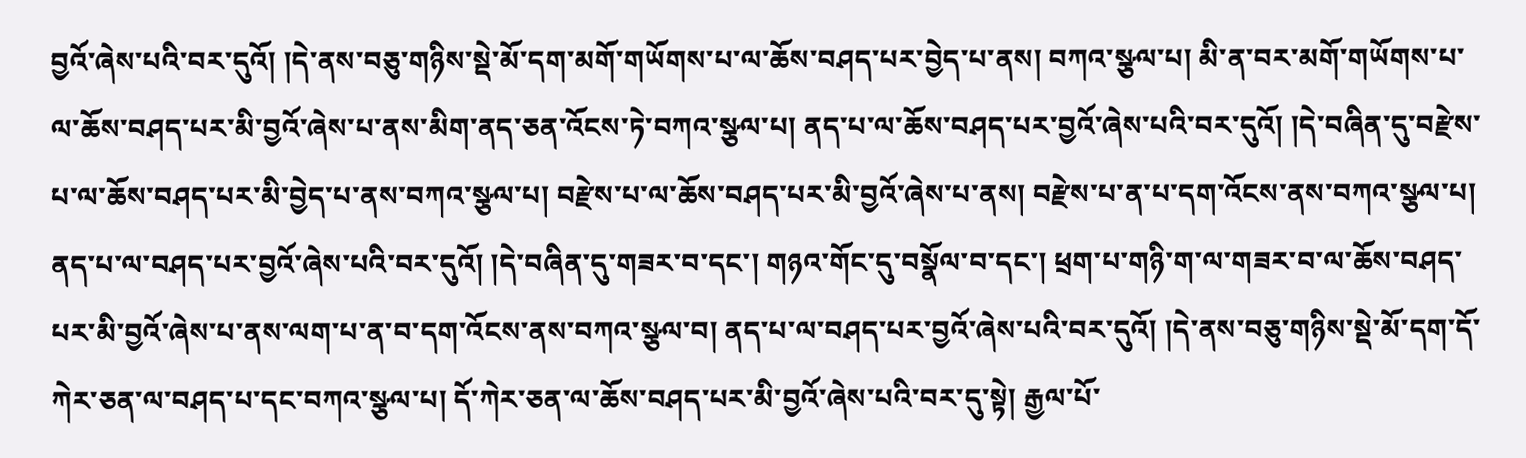བྱའོ་ཞེས་པའི་བར་དུའོ། །དེ་ནས་བཅུ་གཉིས་སྡེ་མོ་དག་མགོ་གཡོགས་པ་ལ་ཆོས་བཤད་པར་བྱེད་པ་ནས། བཀའ་སྩལ་པ། མི་ན་བར་མགོ་གཡོགས་པ་ལ་ཆོས་བཤད་པར་མི་བྱའོ་ཞེས་པ་ནས་མིག་ནད་ཅན་འོངས་ཏེ་བཀའ་སྩལ་པ། ནད་པ་ལ་ཆོས་བཤད་པར་བྱའོ་ཞེས་པའི་བར་དུའོ། །དེ་བཞིན་དུ་བརྫེས་པ་ལ་ཆོས་བཤད་པར་མི་བྱེད་པ་ནས་བཀའ་སྩལ་པ། བརྫེས་པ་ལ་ཆོས་བཤད་པར་མི་བྱའོ་ཞེས་པ་ནས། བརྫེས་པ་ན་པ་དག་འོངས་ནས་བཀའ་སྩལ་པ། ནད་པ་ལ་བཤད་པར་བྱའོ་ཞེས་པའི་བར་དུའོ། །དེ་བཞིན་དུ་གཟར་བ་དང་། གཉའ་གོང་དུ་བསྣོལ་བ་དང་། ཕྲག་པ་གཉི་ག་ལ་གཟར་བ་ལ་ཆོས་བཤད་པར་མི་བྱའོ་ཞེས་པ་ནས་ལག་པ་ན་བ་དག་འོངས་ནས་བཀའ་སྩལ་བ། ནད་པ་ལ་བཤད་པར་བྱའོ་ཞེས་པའི་བར་དུའོ། །དེ་ནས་བཅུ་གཉིས་སྡེ་མོ་དག་དོ་ཀེར་ཅན་ལ་བཤད་པ་དང་བཀའ་སྩལ་པ། དོ་ཀེར་ཅན་ལ་ཆོས་བཤད་པར་མི་བྱའོ་ཞེས་པའི་བར་དུ་སྟེ། རྒྱལ་པོ་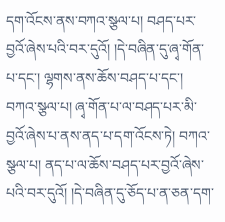དག་འོངས་ནས་བཀའ་སྩལ་པ། བཤད་པར་བྱའོ་ཞེས་པའི་བར་དུའོ། །དེ་བཞིན་དུ་ཞྭ་གོན་པ་དང་། ལྷགས་ནས་ཆོས་བཤད་པ་དང་། བཀའ་སྩལ་པ། ཞྭ་གོན་པ་ལ་བཤད་པར་མི་བྱའོ་ཞེས་པ་ནས་ནད་པ་དག་འོངས་ཏེ། བཀའ་སྩལ་པ། ནད་པ་ལ་ཆོས་བཤད་པར་བྱའོ་ཞེས་པའི་བར་དུའོ། །དེ་བཞིན་དུ་ཅོད་པ་ན་ཅན་དག་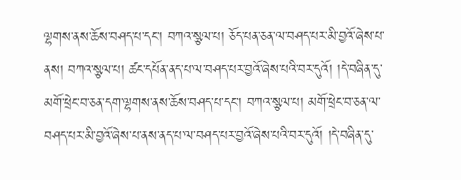ལྷགས་ནས་ཆོས་བཤད་པ་དང་། བཀའ་སྩལ་པ། ཅོད་པན་ཅན་ལ་བཤད་པར་མི་བྱའོ་ཞེས་པ་ནས། བཀའ་སྩལ་པ། ཚང་དཔོན་ནད་པ་ལ་བཤད་པར་བྱའོ་ཞེས་པའི་བར་དུའོ། །དེ་བཞིན་དུ་མགོ་ཕྲེང་བ་ཅན་དག་ལྷགས་ནས་ཆོས་བཤད་པ་དང་། བཀའ་སྩལ་པ། མགོ་ཕྲེང་བ་ཅན་ལ་བཤད་པར་མི་བྱའོ་ཞེས་པ་ནས་ནད་པ་ལ་བཤད་པར་བྱའོ་ཞེས་པའི་བར་དུའོ། །དེ་བཞིན་དུ་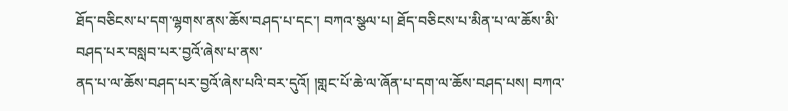ཐོད་བཅིངས་པ་དག་ལྷགས་ནས་ཆོས་བཤད་པ་དང་། བཀའ་སྩལ་པ། ཐོད་བཅིངས་པ་མིན་པ་ལ་ཆོས་མི་བཤད་པར་བསླབ་པར་བྱའོ་ཞེས་པ་ནས་
ནད་པ་ལ་ཆོས་བཤད་པར་བྱའོ་ཞེས་པའི་བར་དུའོ། །གླང་པོ་ཆེ་ལ་ཞོན་པ་དག་ལ་ཆོས་བཤད་པས། བཀའ་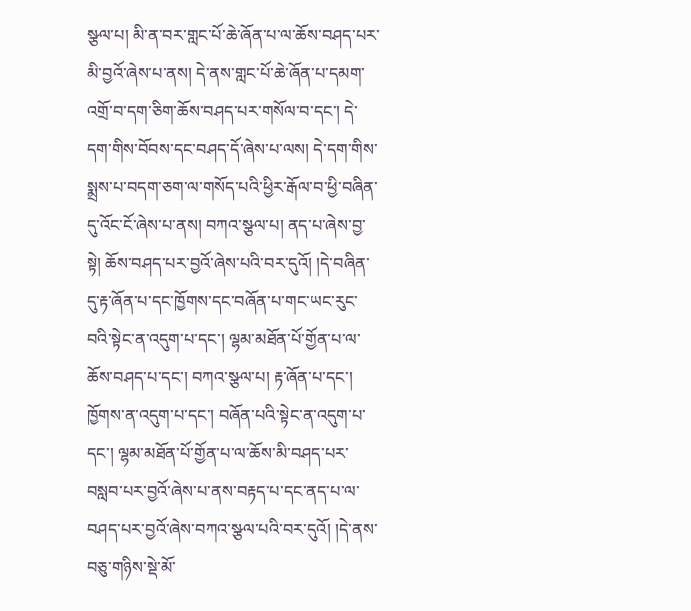སྩལ་པ། མི་ན་བར་གླང་པོ་ཆེ་ཞོན་པ་ལ་ཆོས་བཤད་པར་མི་བྱའོ་ཞེས་པ་ནས། དེ་ནས་གླང་པོ་ཆེ་ཞོན་པ་དམག་འགྲོ་བ་དག་ཅིག་ཆོས་བཤད་པར་གསོལ་བ་དང་། དེ་དག་གིས་བོབས་དང་བཤད་དོ་ཞེས་པ་ལས། དེ་དག་གིས་སྨྲས་པ་བདག་ཅག་ལ་གསོད་པའི་ཕྱིར་རྒོལ་བ་ཕྱི་བཞིན་དུ་འོང་ངོ་ཞེས་པ་ནས། བཀའ་སྩལ་པ། ནད་པ་ཞེས་བྱ་སྟེ། ཆོས་བཤད་པར་བྱའོ་ཞེས་པའི་བར་དུའོ། །དེ་བཞིན་དུ་རྟ་ཞོན་པ་དང་ཁྱོགས་དང་བཞོན་པ་གང་ཡང་རུང་བའི་སྟེང་ན་འདུག་པ་དང་། ལྷམ་མཐོན་པོ་གྱོན་པ་ལ་ཆོས་བཤད་པ་དང་། བཀའ་སྩལ་པ། རྟ་ཞོན་པ་དང་། ཁྱོགས་ན་འདུག་པ་དང་། བཞོན་པའི་སྟེང་ན་འདུག་པ་དང་། ལྷམ་མཐོན་པོ་གྱོན་པ་ལ་ཆོས་མི་བཤད་པར་བསླབ་པར་བྱའོ་ཞེས་པ་ནས་བརྟད་པ་དང་ནད་པ་ལ་བཤད་པར་བྱའོ་ཞེས་བཀའ་སྩལ་པའི་བར་དུའོ། །དེ་ནས་བཅུ་གཉིས་སྡེ་མོ་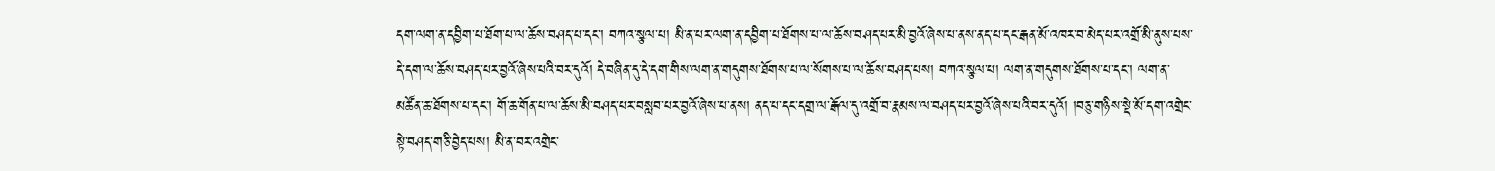དག་ལག་ན་དབྱིག་པ་ཐོག་པ་ལ་ཆོས་བཤད་པ་དང་། བཀའ་སྩལ་པ། མི་ན་པར་ལག་ན་དབྱིག་པ་ཐོགས་པ་ལ་ཆོས་བཤད་པར་མི་བྱའོ་ཞེས་པ་ནས་ནད་པ་དང་རྒན་མོ་འཁར་བ་མེད་པར་འགྲོ་མི་ནུས་པས་དེ་དག་ལ་ཆོས་བཤད་པར་བྱའོ་ཞེས་པའི་བར་དུའོ། དེ་བཞིན་དུ་དེ་དག་གིས་ལག་ན་གདུགས་ཐོགས་པ་ལ་སོགས་པ་ལ་ཆོས་བཤད་པས། བཀའ་སྩལ་པ། ལག་ན་གདུགས་ཐོགས་པ་དང་། ལག་ན་མཚོན་ཆ་ཐོགས་པ་དང་། གོ་ཆ་གོན་པ་ལ་ཆོས་མི་བཤད་པར་བསླབ་པར་བྱའོ་ཞེས་པ་ནས། ནད་པ་དང་དགྲ་ལ་རྒོལ་དུ་འགྲོ་བ་རྣམས་ལ་བཤད་པར་བྱའོ་ཞེས་པའི་བར་དུའོ། །བཅུ་གཉིས་སྡེ་མོ་དག་འགྲེང་སྟེ་བཤད་གཅི་བྱེད་པས། མི་ན་བར་འགྲེང་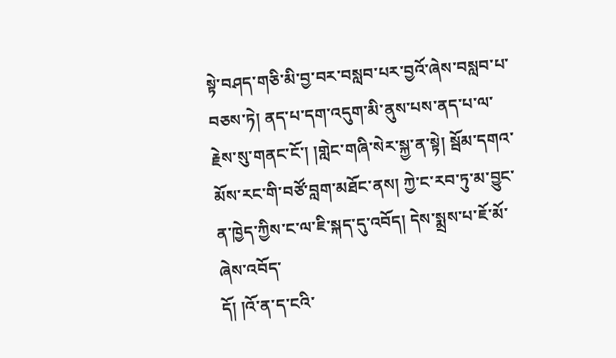སྟེ་བཤད་གཅི་མི་བྱ་བར་བསླབ་པར་བྱའོ་ཞེས་བསླབ་པ་བཅས་ཏེ། ནད་པ་དག་འདུག་མི་ནུས་པས་ནད་པ་ལ་རྗེས་སུ་གནང་ངོ་། །གླེང་གཞི་སེར་སྐྱ་ན་སྟེ། སྦོམ་དགའ་མོས་རང་གི་བཙོ་བླག་མཐོང་ནས། ཀྱེ་ང་རབ་ཏུ་མ་བྱུང་ན་ཁྱེད་ཀྱིས་ང་ལ་ཇི་སྐད་དུ་འབོད། དེས་སྨྲས་པ་ཇོ་མོ་ཞེས་འབོད་
དོ། །འོ་ན་ད་ངའི་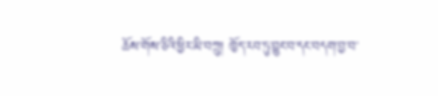ཆོས་གོས་ཅིའི་ཕྱིར་མི་བཀྲུ། ཁྱོད་རབ་ཏུ་བྱུང་བ་དང་བདག་བྱ་བ་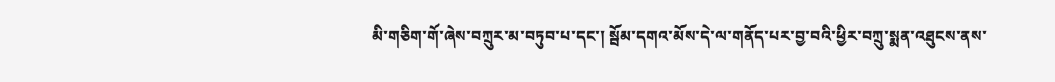མི་གཅིག་གོ་ཞེས་བཀྲུར་མ་བཏུབ་པ་དང་། སྦོམ་དགའ་མོས་དེ་ལ་གནོད་པར་བྱ་བའི་ཕྱིར་བཀྲུ་སྨན་འཐུངས་ནས་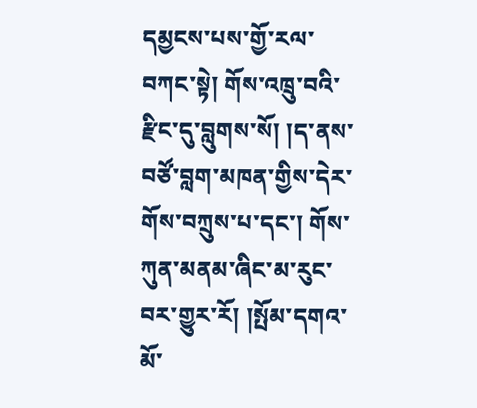དམྱངས་པས་གྱོ་རལ་བཀང་སྟེ། གོས་འཁྲུ་བའི་རྫིང་དུ་བླུགས་སོ། །ད་ནས་བཙོ་བླག་མཁན་གྱིས་དེར་གོས་བཀྲུས་པ་དང་། གོས་ཀུན་མནམ་ཞིང་མ་རུང་བར་གྱུར་རོ། །སྤོམ་དགའ་མོ་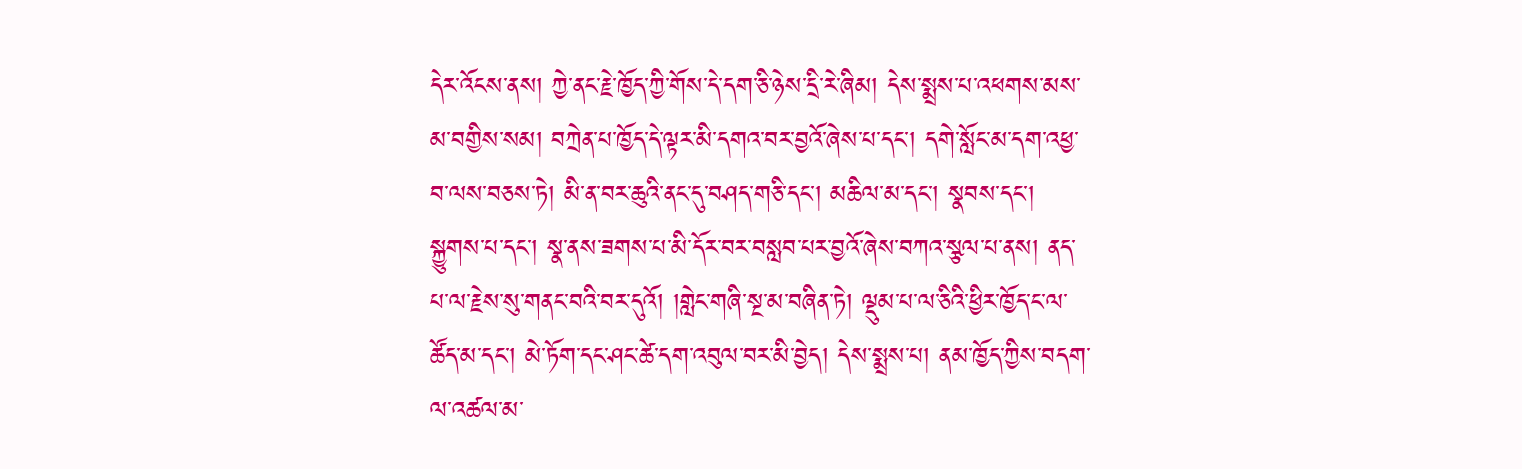དེར་འོངས་ནས། ཀྱེ་ནང་རྗེ་ཁྱོད་ཀྱི་གོས་དེ་དག་ཅི་ཉེས་དྲི་རེ་ཞིམ། དེས་སྨྲས་པ་འཕགས་མས་མ་བགྱིས་སམ། བཀྲེན་པ་ཁྱོད་དེ་ལྟར་མི་དགའ་བར་བྱའོ་ཞེས་པ་དང་། དགེ་སློང་མ་དག་འཕྱ་བ་ལས་བཅས་ཏེ། མི་ན་བར་ཆུའི་ནང་དུ་བཤད་གཅི་དང་། མཆིལ་མ་དང་། སྣབས་དང་། སྐྱུགས་པ་དང་། སྣ་ནས་ཟགས་པ་མི་དོར་བར་བསླབ་པར་བྱའོ་ཞེས་བཀའ་སྩལ་པ་ནས། ནད་པ་ལ་རྗེས་སུ་གནང་བའི་བར་དུའོ། །གླེང་གཞི་སྔ་མ་བཞིན་ཏེ། ལྡུམ་པ་ལ་ཅིའི་ཕྱིར་ཁྱོད་ང་ལ་ཚོད་མ་དང་། མེ་ཏོག་དང་ཤང་ཚེ་དག་འབུལ་བར་མི་བྱེད། དེས་སྨྲས་པ། ནམ་ཁྱོད་ཀྱིས་བདག་ལ་འཚལ་མ་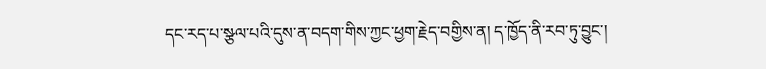དང་རད་པ་སྩལ་པའི་དུས་ན་བདག་གིས་ཀྱང་ཕྱག་རྗེད་བགྱིས་ན། ད་ཁྱོད་ནི་རབ་ཏུ་བྱུང་།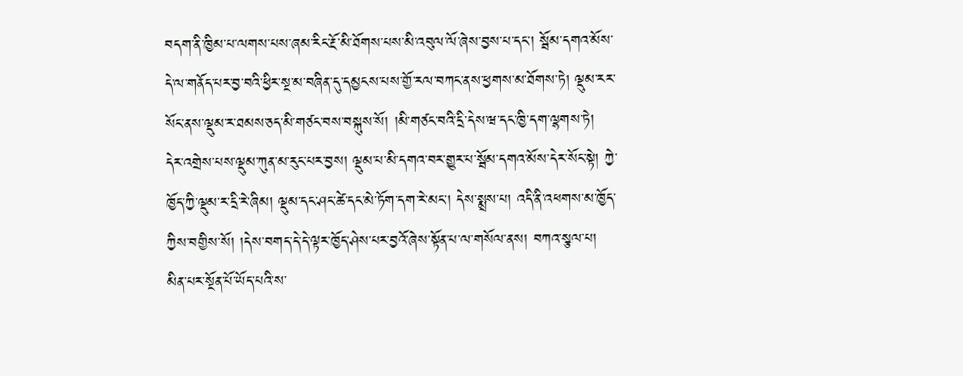བདག་ནི་ཁྱིམ་པ་ལགས་པས་ཞམ་རིང་རྔོ་མི་ཐོགས་པས་མི་འབུལ་ལོ་ཞེས་བྱས་པ་དང་། སྦོམ་དགའ་མོས་དེ་ལ་གནོད་པར་བྱ་བའི་ཕྱིར་སྔ་མ་བཞིན་དུ་དམྱངས་པས་གྱོ་རལ་བཀང་ནས་ཕྱགས་མ་ཐོགས་ཏེ། ལྡུམ་རར་སོང་ནས་ལྡུམ་ར་ཐམས་ཅད་མི་གཙང་བས་བསྐུས་སོ། །མི་གཙང་བའི་དྲི་དེས་ཝ་དང་ཁྱི་དག་ལྷགས་ཏེ། དེར་འགྲེས་པས་ལྡུམ་ཀུན་མ་རུང་པར་བྱས། ལྡུམ་པ་མི་དགའ་བར་གྱུར་པ་སྦོམ་དགའ་མོས་དེར་སོང་སྟེ། ཀྱེ་ཁྱོད་ཀྱི་ལྡུམ་ར་དྲི་རེ་ཞིམ། ལྡུམ་དང་ཤང་ཚེ་དང་མེ་ཏོག་དག་རེ་མང་། དེས་སྨྲས་པ། འདི་ནི་འཕགས་མ་ཁྱོད་ཀྱིས་བགྱིས་སོ། །དེས་བགད་དེ་དེ་ལྟར་ཁྱོད་ཤེས་པར་བྱའོ་ཞེས་སྟོན་པ་ལ་གསོལ་ནས། བཀའ་སྩལ་པ། མིན་པར་སྔོན་པོ་ཡོད་པའི་ས་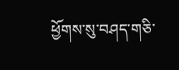ཕྱོགས་སུ་བཤད་གཅི་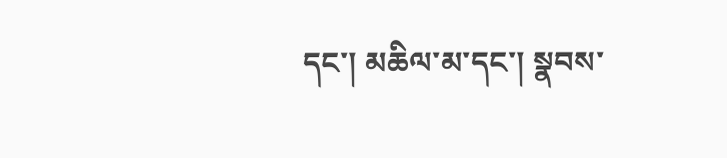དང་། མཆིལ་མ་དང་། སྣབས་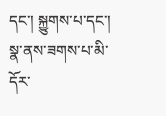དང་། སྐྱུགས་པ་དང་། སྣ་ནས་ཟགས་པ་མི་དོར་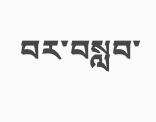བར་བསླབ་